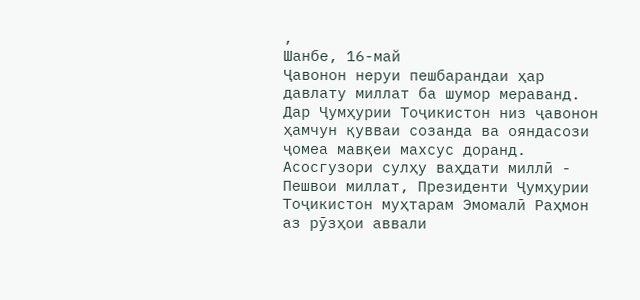,
Шанбе, 16-май
Ҷавонон неруи пешбарандаи ҳар давлату миллат ба шумор мераванд. Дар Ҷумҳурии Тоҷикистон низ ҷавонон ҳамчун қувваи созанда ва ояндасози ҷомеа мавқеи махсус доранд. Асосгузори сулҳу ваҳдати миллӣ - Пешвои миллат, Президенти Ҷумҳурии Тоҷикистон муҳтарам Эмомалӣ Раҳмон аз рӯзҳои аввали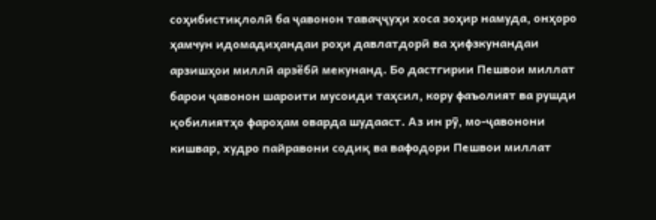соҳибистиқлолӣ ба ҷавонон таваҷҷуҳи хоса зоҳир намуда, онҳоро ҳамчун идомадиҳандаи роҳи давлатдорӣ ва ҳифзкунандаи арзишҳои миллӣ арзёбӣ мекунанд. Бо дастгирии Пешвои миллат барои ҷавонон шароити мусоиди таҳсил, кору фаъолият ва рушди қобилиятҳо фароҳам оварда шудааст. Аз ин рӯ, мо-ҷавонони кишвар, худро пайравони содиқ ва вафодори Пешвои миллат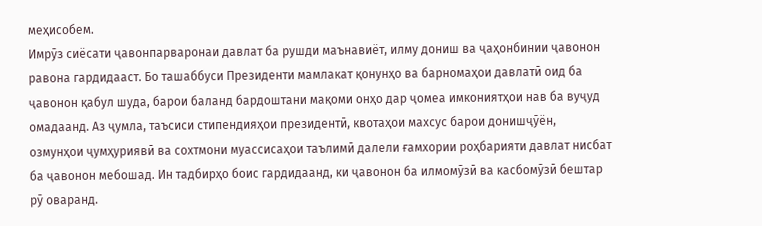меҳисобем.
Имрӯз сиёсати ҷавонпарваронаи давлат ба рушди маънавиёт, илму дониш ва ҷаҳонбинии ҷавонон равона гардидааст. Бо ташаббуси Президенти мамлакат қонунҳо ва барномаҳои давлатӣ оид ба ҷавонон қабул шуда, барои баланд бардоштани мақоми онҳо дар ҷомеа имкониятҳои нав ба вуҷуд омадаанд. Аз ҷумла, таъсиси стипендияҳои президентӣ, квотаҳои махсус барои донишҷӯён, озмунҳои ҷумҳуриявӣ ва сохтмони муассисаҳои таълимӣ далели ғамхории роҳбарияти давлат нисбат ба ҷавонон мебошад. Ин тадбирҳо боис гардидаанд, ки ҷавонон ба илмомӯзӣ ва касбомӯзӣ бештар рӯ оваранд.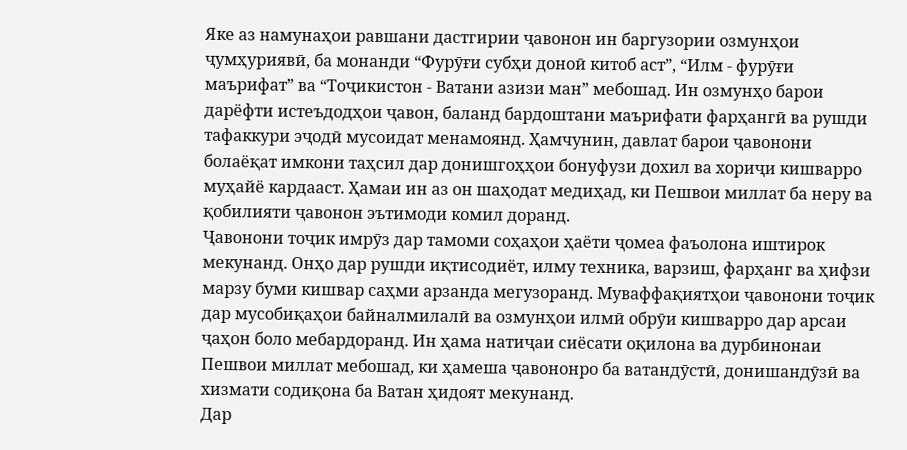Яке аз намунаҳои равшани дастгирии ҷавонон ин баргузории озмунҳои ҷумҳуриявӣ, ба монанди “Фурӯғи субҳи доноӣ китоб аст”, “Илм - фурӯғи маърифат” ва “Тоҷикистон - Ватани азизи ман” мебошад. Ин озмунҳо барои дарёфти истеъдодҳои ҷавон, баланд бардоштани маърифати фарҳангӣ ва рушди тафаккури эҷодӣ мусоидат менамоянд. Ҳамчунин, давлат барои ҷавонони болаёқат имкони таҳсил дар донишгоҳҳои бонуфузи дохил ва хориҷи кишварро муҳайё кардааст. Ҳамаи ин аз он шаҳодат медиҳад, ки Пешвои миллат ба неру ва қобилияти ҷавонон эътимоди комил доранд.
Ҷавонони тоҷик имрӯз дар тамоми соҳаҳои ҳаёти ҷомеа фаъолона иштирок мекунанд. Онҳо дар рушди иқтисодиёт, илму техника, варзиш, фарҳанг ва ҳифзи марзу буми кишвар саҳми арзанда мегузоранд. Муваффақиятҳои ҷавонони тоҷик дар мусобиқаҳои байналмилалӣ ва озмунҳои илмӣ обрӯи кишварро дар арсаи ҷаҳон боло мебардоранд. Ин ҳама натиҷаи сиёсати оқилона ва дурбинонаи Пешвои миллат мебошад, ки ҳамеша ҷавононро ба ватандӯстӣ, донишандӯзӣ ва хизмати содиқона ба Ватан ҳидоят мекунанд.
Дар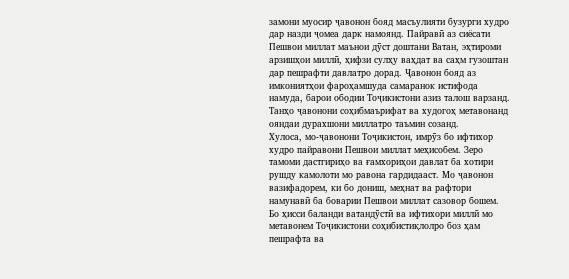замони муосир ҷавонон бояд масъулияти бузурги худро дар назди ҷомеа дарк намоянд. Пайравӣ аз сиёсати Пешвои миллат маънои дӯст доштани Ватан, эҳтироми арзишҳои миллӣ, ҳифзи сулҳу ваҳдат ва саҳм гузоштан дар пешрафти давлатро дорад. Ҷавонон бояд аз имкониятҳои фароҳамшуда самаранок истифода намуда, барои ободии Тоҷикистони азиз талош варзанд. Танҳо ҷавонони соҳибмаърифат ва худогоҳ метавонанд ояндаи дурахшони миллатро таъмин созанд.
Хулоса, мо-ҷавонони Тоҷикистон, имрӯз бо ифтихор худро пайравони Пешвои миллат меҳисобем. Зеро тамоми дастгириҳо ва ғамхориҳои давлат ба хотири рушду камолоти мо равона гардидааст. Мо ҷавонон вазифадорем, ки бо дониш, меҳнат ва рафтори намунавӣ ба боварии Пешвои миллат сазовор бошем. Бо ҳисси баланди ватандӯстӣ ва ифтихори миллӣ мо метавонем Тоҷикистони соҳибистиқлолро боз ҳам пешрафта ва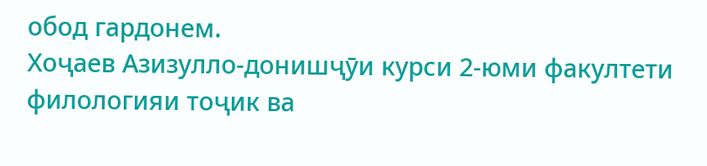обод гардонем.
Хоҷаев Азизулло-донишҷӯи курси 2-юми факултети филологияи тоҷик ва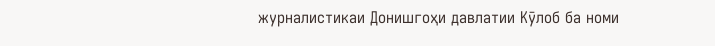журналистикаи Донишгоҳи давлатии Кӯлоб ба номи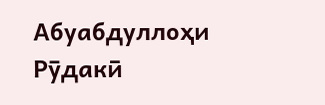Абуабдуллоҳи Рӯдакӣ